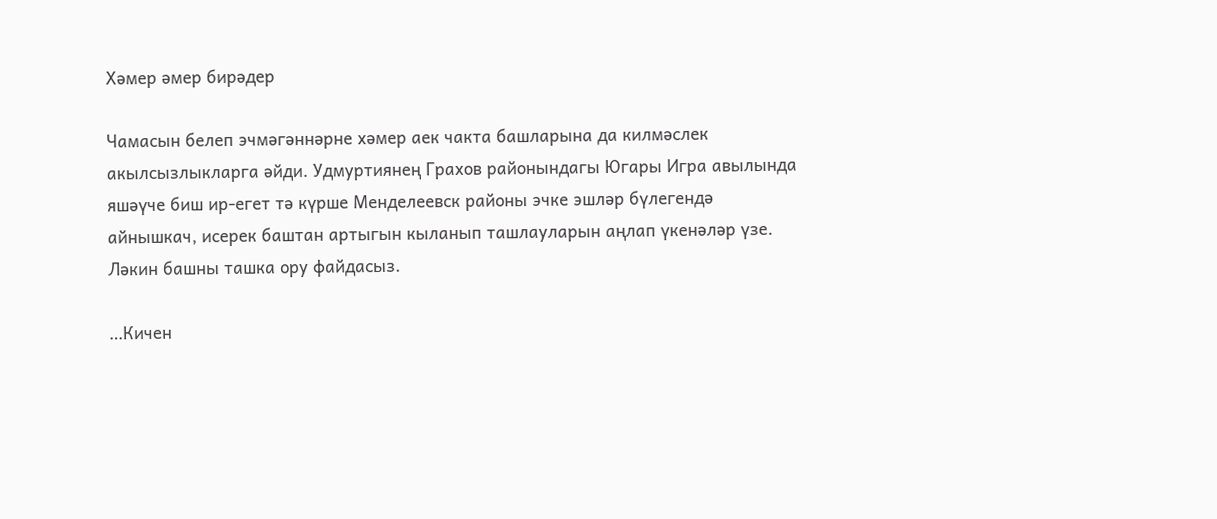Хәмер әмер бирәдер

Чамасын белеп эчмәгәннәрне хәмер аек чакта башларына да килмәслек акылсызлыкларга әйди. Удмуртиянең Грахов районындагы Югары Игра авылында яшәүче биш ир-егет тә күрше Менделеевск районы эчке эшләр бүлегендә айнышкач, исерек баштан артыгын кыланып ташлауларын аңлап үкенәләр үзе. Ләкин башны ташка ору файдасыз.

…Кичен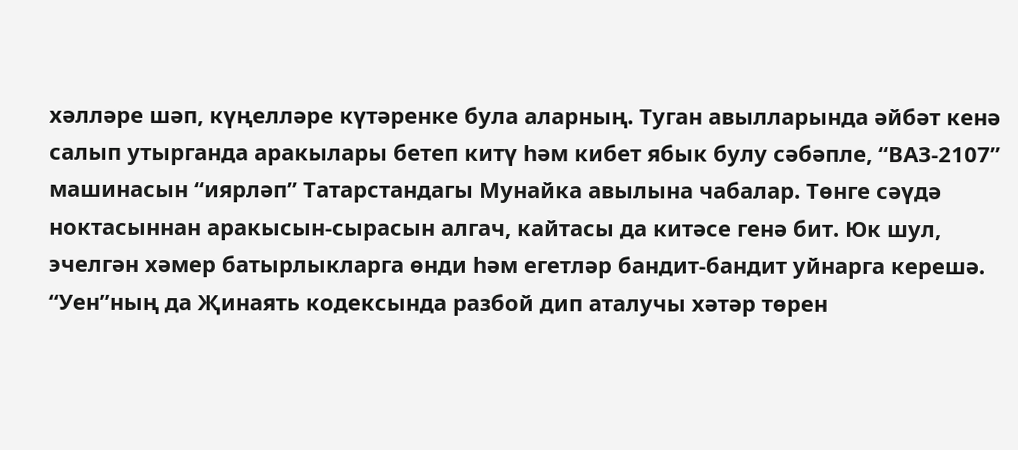хәлләре шәп, күңелләре күтәренке була аларның. Туган авылларында әйбәт кенә салып утырганда аракылары бетеп китү һәм кибет ябык булу сәбәпле, “ВАЗ-2107” машинасын “иярләп” Татарстандагы Мунайка авылына чабалар. Төнге сәүдә ноктасыннан аракысын-сырасын алгач, кайтасы да китәсе генә бит. Юк шул, эчелгән хәмер батырлыкларга өнди һәм егетләр бандит-бандит уйнарга керешә. “Уен”ның да Җинаять кодексында разбой дип аталучы хәтәр төрен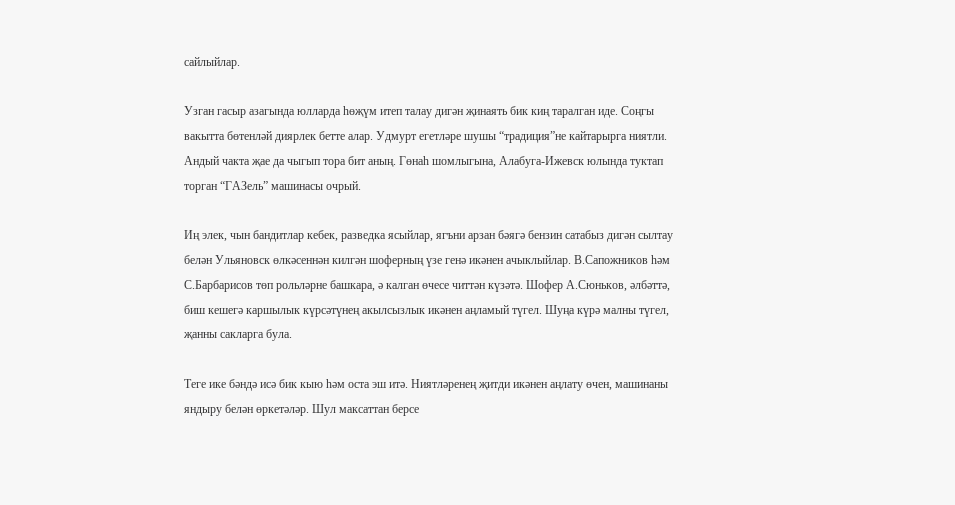сайлыйлар.

Узган гасыр азагында юлларда һөҗүм итеп талау дигән җинаять бик киң таралган иде. Соңгы вакытта бөтенләй диярлек бетте алар. Удмурт егетләре шушы “традиция”не кайтарырга ниятли. Андый чакта җае да чыгып тора бит аның. Гөнаһ шомлыгына, Алабуга-Ижевск юлында туктап торган “ГАЗель” машинасы очрый.

Иң элек, чын бандитлар кебек, разведка ясыйлар, ягъни арзан бәягә бензин сатабыз дигән сылтау белән Ульяновск өлкәсеннән килгән шоферның үзе генә икәнен ачыклыйлар. В.Сапожников һәм С.Барбарисов төп рольләрне башкара, ә калган өчесе читтән күзәтә. Шофер А.Сюньков, әлбәттә, биш кешегә каршылык күрсәтүнең акылсызлык икәнен аңламый түгел. Шуңа күрә малны түгел, җанны сакларга була.

Теге ике бәндә исә бик кыю һәм оста эш итә. Ниятләренең җитди икәнен аңлату өчен, машинаны яндыру белән өркетәләр. Шул максаттан берсе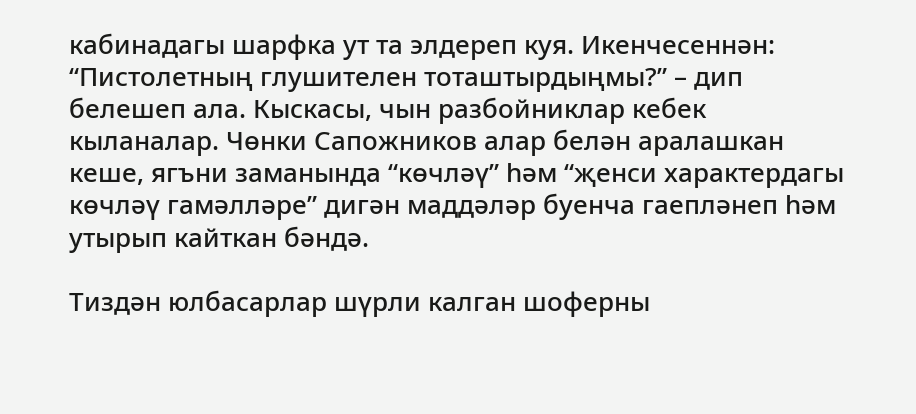кабинадагы шарфка ут та элдереп куя. Икенчесеннән: “Пистолетның глушителен тоташтырдыңмы?” – дип белешеп ала. Кыскасы, чын разбойниклар кебек кыланалар. Чөнки Сапожников алар белән аралашкан кеше, ягъни заманында “көчләү” һәм “җенси характердагы көчләү гамәлләре” дигән маддәләр буенча гаепләнеп һәм утырып кайткан бәндә.

Тиздән юлбасарлар шүрли калган шоферны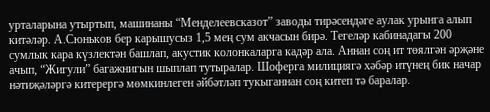урталарына утыртып, машинаны “Менделеевсказот” заводы тирәсендәге аулак урынга алып китәләр. А.Сюньков бер карышусыз 1,5 мең сум акчасын бирә. Тегеләр кабинадагы 200 сумлык кара күзлектән башлап, акустик колонкаларга кадәр ала. Аннан соң ит төялгән әрҗәне ачып, “Жигули” багажнигын шыплап тутыралар. Шоферга милициягә хәбәр итүнең бик начар нәтиҗәләргә китерергә мөмкинлеген әйбәтләп тукыганнан соң китеп тә баралар.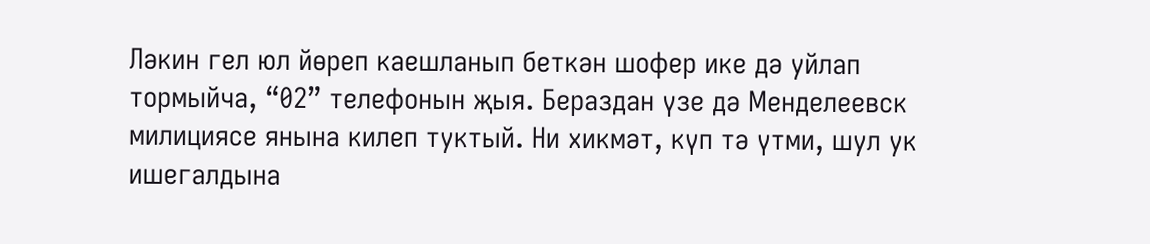Ләкин гел юл йөреп каешланып беткән шофер ике дә уйлап тормыйча, “02” телефонын җыя. Бераздан үзе дә Менделеевск милициясе янына килеп туктый. Ни хикмәт, күп тә үтми, шул ук ишегалдына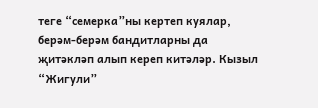теге “семерка”ны кертеп куялар, берәм-берәм бандитларны да җитәкләп алып кереп китәләр. Кызыл “Жигули”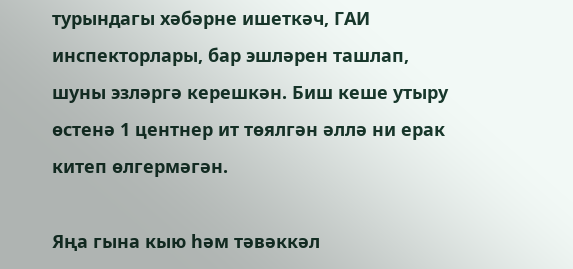турындагы хәбәрне ишеткәч, ГАИ инспекторлары, бар эшләрен ташлап, шуны эзләргә керешкән. Биш кеше утыру өстенә 1 центнер ит төялгән әллә ни ерак китеп өлгермәгән.

Яңа гына кыю һәм тәвәккәл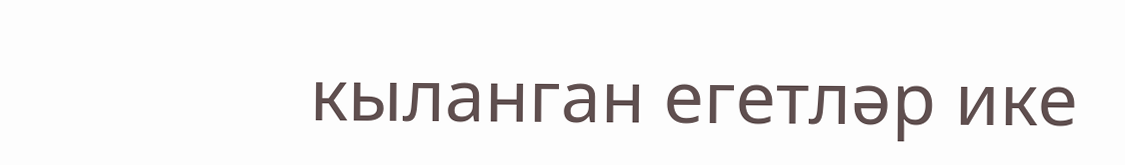кыланган егетләр ике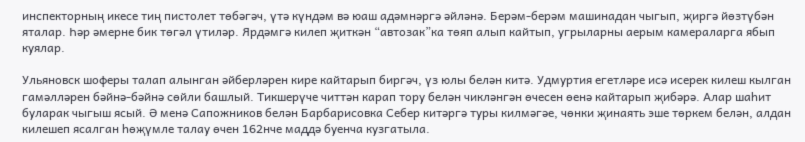инспекторның икесе тиң пистолет төбәгәч, үтә күндәм вә юаш адәмнәргә әйләнә. Берәм-берәм машинадан чыгып, җиргә йөзтүбән яталар. Һәр әмерне бик төгәл үтиләр. Ярдәмгә килеп җиткән “автозак”ка төяп алып кайтып, угрыларны аерым камераларга ябып куялар.

Ульяновск шоферы талап алынган әйберләрен кире кайтарып биргәч, үз юлы белән китә. Удмуртия егетләре исә исерек килеш кылган гамәлләрен бәйнә-бәйнә сөйли башлый. Тикшерүче читтән карап тору белән чикләнгән өчесен өенә кайтарып җибәрә. Алар шаһит буларак чыгыш ясый. Ә менә Сапожников белән Барбарисовка Себер китәргә туры килмәгәе, чөнки җинаять эше төркем белән, алдан килешеп ясалган һөҗүмле талау өчен 162нче маддә буенча кузгатыла.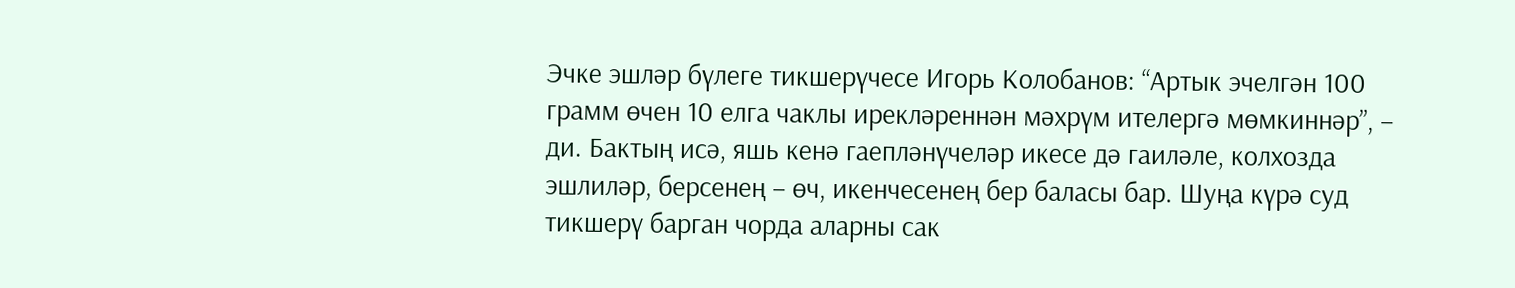Эчке эшләр бүлеге тикшерүчесе Игорь Колобанов: “Артык эчелгән 100 грамм өчен 10 елга чаклы ирекләреннән мәхрүм ителергә мөмкиннәр”, – ди. Бактың исә, яшь кенә гаепләнүчеләр икесе дә гаиләле, колхозда эшлиләр, берсенең – өч, икенчесенең бер баласы бар. Шуңа күрә суд тикшерү барган чорда аларны сак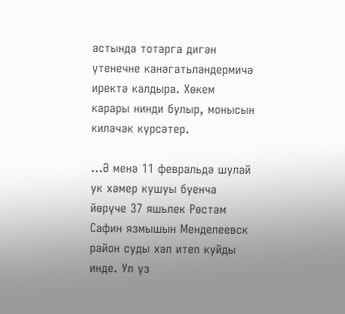астында тотарга дигән үтенечне канәгатьләндермичә иректә калдыра. Хөкем карары нинди булыр, монысын киләчәк күрсәтер.

…Ә менә 11 февральдә шулай ук хәмер кушуы буенча йөрүче 37 яшьлек Рөстәм Сафин язмышын Менделеевск район суды хәл итеп куйды инде. Ул үз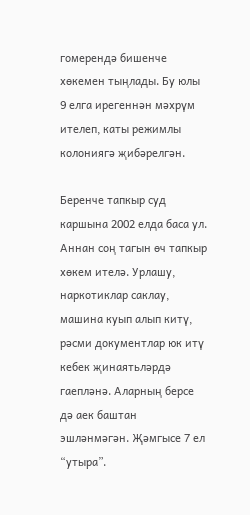гомерендә бишенче хөкемен тыңлады. Бу юлы 9 елга ирегеннән мәхрүм ителеп, каты режимлы колониягә җибәрелгән.

Беренче тапкыр суд каршына 2002 елда баса ул. Аннан соң тагын өч тапкыр хөкем ителә. Урлашу, наркотиклар саклау, машина куып алып китү, рәсми документлар юк итү кебек җинаятьләрдә гаепләнә. Аларның берсе дә аек баштан эшләнмәгән. Җәмгысе 7 ел “утыра”.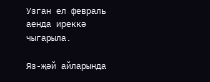Узган ел февраль аенда иреккә чыгарыла.

Яз-җәй айларында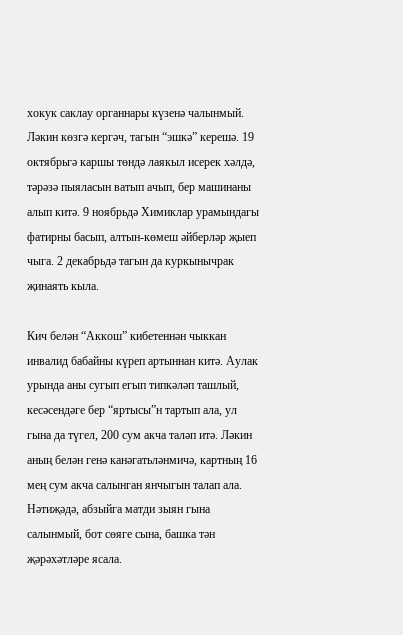хокук саклау органнары күзенә чалынмый. Ләкин көзгә кергәч, тагын “эшкә” керешә. 19 октябрьгә каршы төндә лаякыл исерек хәлдә, тәрәзә пыяласын ватып ачып, бер машинаны алып китә. 9 ноябрьдә Химиклар урамындагы фатирны басып, алтын-көмеш әйберләр җыеп чыга. 2 декабрьдә тагын да куркынычрак җинаять кыла.

Кич белән “Аккош” кибетеннән чыккан инвалид бабайны күреп артыннан китә. Аулак урында аны сугып егып типкәләп ташлый, кесәсендәге бер “яртысы”н тартып ала, ул гына да түгел, 200 сум акча таләп итә. Ләкин аның белән генә канәгатьләнмичә, картның 16 мең сум акча салынган янчыгын талап ала. Нәтиҗәдә, абзыйга матди зыян гына салынмый, бот сөяге сына, башка тән җәрәхәтләре ясала.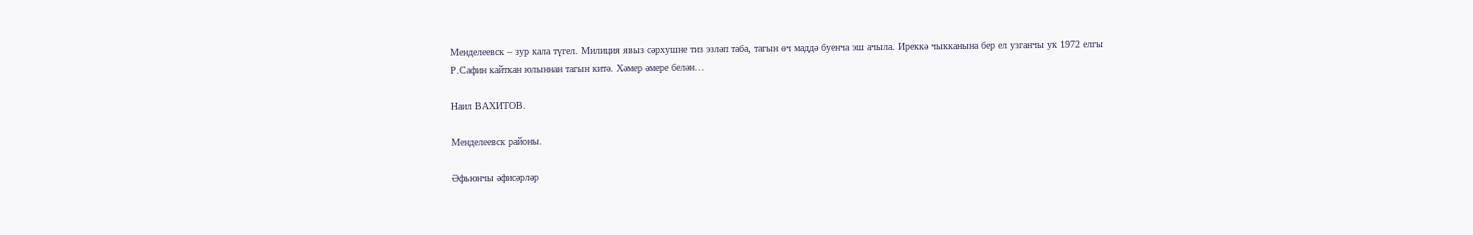Менделеевск – зур кала түгел. Милиция явыз сәрхушне тиз эзләп таба, тагын өч маддә буенча эш ачыла. Иреккә чыкканына бер ел узганчы ук 1972 елгы Р.Сафин кайткан юлыннан тагын китә. Хәмер әмере белән…

Наил ВАХИТОВ.

Менделеевск районы.

Әфьюнчы әфисәрләр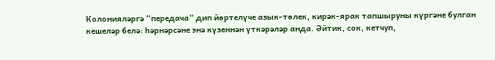Колонияләргә “передача” дип йөртелүче азык-төлек, кирәк-ярак тапшыруны күргәне булган кешеләр белә: һәрнәрсәне энә күзеннән үткәрәләр анда. Әйтик, сок, кетчуп,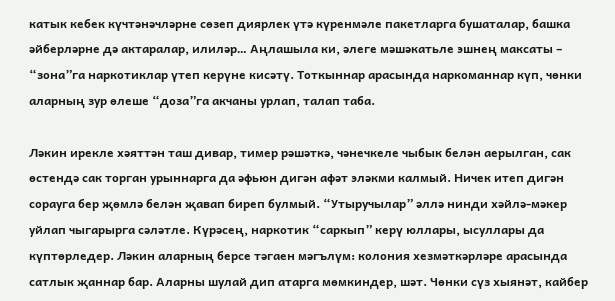катык кебек күчтәнәчләрне сөзеп диярлек үтә күренмәле пакетларга бушаталар, башка әйберләрне дә актаралар, илиләр… Аңлашыла ки, әлеге мәшәкатьле эшнең максаты – “зона”га наркотиклар үтеп керүне кисәтү. Тоткыннар арасында наркоманнар күп, чөнки аларның зур өлеше “доза”га акчаны урлап, талап таба.

Ләкин ирекле хәяттән таш дивар, тимер рәшәткә, чәнечкеле чыбык белән аерылган, сак өстендә сак торган урыннарга да әфьюн дигән афәт эләкми калмый. Ничек итеп дигән сорауга бер җөмлә белән җавап биреп булмый. “Утыручылар” әллә нинди хәйлә-мәкер уйлап чыгарырга сәләтле. Күрәсең, наркотик “саркып” керү юллары, ысуллары да күптөрледер. Ләкин аларның берсе тәгаен мәгълүм: колония хезмәткәрләре арасында сатлык җаннар бар. Аларны шулай дип атарга мөмкиндер, шәт. Чөнки сүз хыянәт, кайбер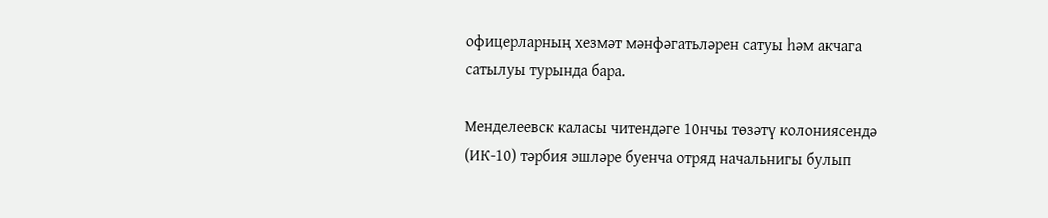офицерларның хезмәт мәнфәгатьләрен сатуы һәм акчага сатылуы турында бара.

Менделеевск каласы читендәге 10нчы төзәтү колониясендә (ИК-10) тәрбия эшләре буенча отряд начальнигы булып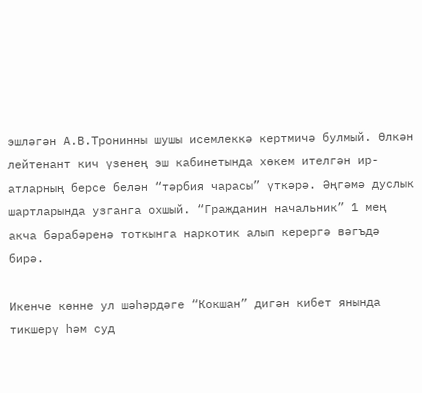эшләгән А.В.Тронинны шушы исемлеккә кертмичә булмый. Өлкән лейтенант кич үзенең эш кабинетында хөкем ителгән ир-атларның берсе белән “тәрбия чарасы” үткәрә. Әңгәмә дуслык шартларында узганга охшый. “Гражданин начальник” 1 мең акча бәрабәренә тоткынга наркотик алып керергә вәгъдә бирә.

Икенче көнне ул шәһәрдәге “Кокшан” дигән кибет янында тикшерү һәм суд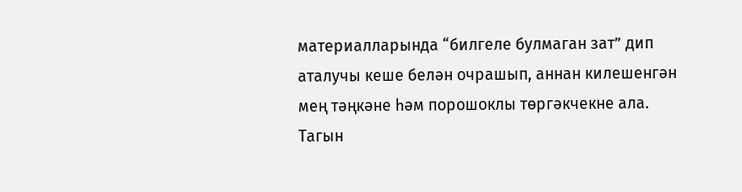материалларында “билгеле булмаган зат” дип аталучы кеше белән очрашып, аннан килешенгән мең тәңкәне һәм порошоклы төргәкчекне ала. Тагын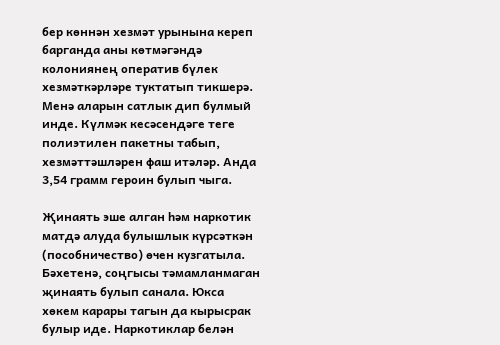бер көннән хезмәт урынына кереп барганда аны көтмәгәндә колониянең оператив бүлек хезмәткәрләре туктатып тикшерә. Менә аларын сатлык дип булмый инде. Күлмәк кесәсендәге теге полиэтилен пакетны табып, хезмәттәшләрен фаш итәләр. Анда 3,54 грамм героин булып чыга.

Җинаять эше алган һәм наркотик матдә алуда булышлык күрсәткән (пособничество) өчен кузгатыла. Бәхетенә, соңгысы тәмамланмаган җинаять булып санала. Юкса хөкем карары тагын да кырысрак булыр иде. Наркотиклар белән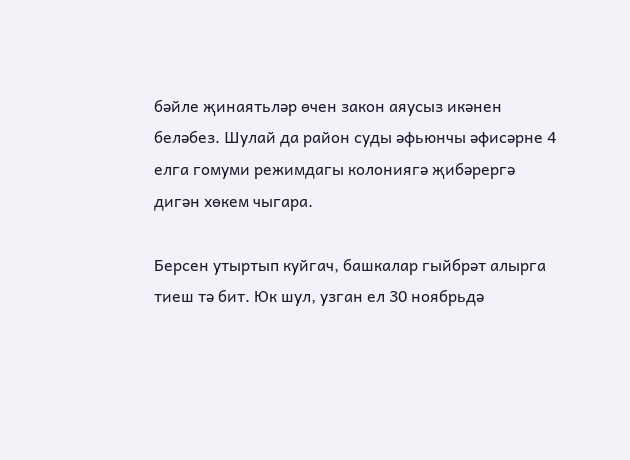бәйле җинаятьләр өчен закон аяусыз икәнен беләбез. Шулай да район суды әфьюнчы әфисәрне 4 елга гомуми режимдагы колониягә җибәрергә дигән хөкем чыгара.

Берсен утыртып куйгач, башкалар гыйбрәт алырга тиеш тә бит. Юк шул, узган ел 30 ноябрьдә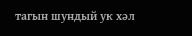тагын шундый ук хәл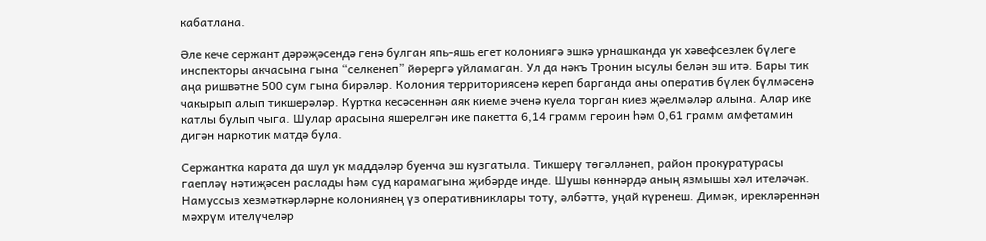кабатлана.

Әле кече сержант дәрәҗәсендә генә булган япь-яшь егет колониягә эшкә урнашканда ук хәвефсезлек бүлеге инспекторы акчасына гына “селкенеп” йөрергә уйламаган. Ул да нәкъ Тронин ысулы белән эш итә. Бары тик аңа ришвәтне 500 сум гына бирәләр. Колония территориясенә кереп барганда аны оператив бүлек бүлмәсенә чакырып алып тикшерәләр. Куртка кесәсеннән аяк киеме эченә куела торган киез җәелмәләр алына. Алар ике катлы булып чыга. Шулар арасына яшерелгән ике пакетта 6,14 грамм героин һәм 0,61 грамм амфетамин дигән наркотик матдә була.

Сержантка карата да шул ук маддәләр буенча эш кузгатыла. Тикшерү төгәлләнеп, район прокуратурасы гаепләү нәтиҗәсен раслады һәм суд карамагына җибәрде инде. Шушы көннәрдә аның язмышы хәл ителәчәк. Намуссыз хезмәткәрләрне колониянең үз оперативниклары тоту, әлбәттә, уңай күренеш. Димәк, ирекләреннән мәхрүм ителүчеләр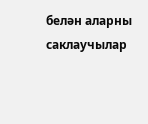белән аларны саклаучылар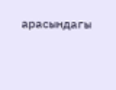арасындагы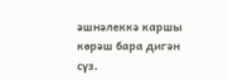әшнәлеккә каршы көрәш бара дигән сүз.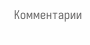Комментарии